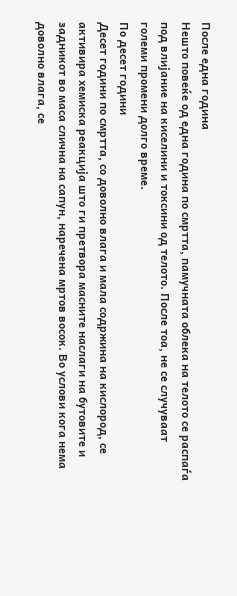После една година
Нешто повеќе од една година по смртта, памучната облека на телото се распаѓа под влијание на киселини и токсини од телото. После тоа, не се случуваат големи промени долго време.
По десет години
Десет години по смртта, со доволно влага и мала содржина на кислород, се активира хемиска реакција што ги претвора масните наслаги на бутовите и задникот во маса слична на сапун, наречена мртов восок. Во услови кога нема доволно влага, се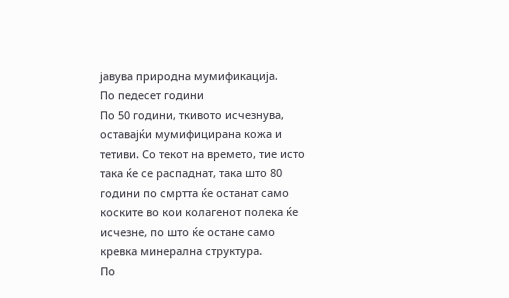јавува природна мумификација.
По педесет години
По 50 години, ткивото исчезнува, оставајќи мумифицирана кожа и тетиви. Со текот на времето, тие исто така ќе се распаднат, така што 80 години по смртта ќе останат само коските во кои колагенот полека ќе исчезне, по што ќе остане само кревка минерална структура.
По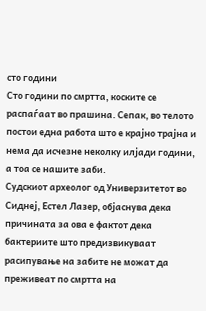сто години
Сто години по смртта, коските се распаѓаат во прашина. Сепак, во телото постои една работа што е крајно трајна и нема да исчезне неколку илјади години, а тоа се нашите заби.
Судскиот археолог од Универзитетот во Сиднеј, Естел Лазер, објаснува дека причината за ова е фактот дека бактериите што предизвикуваат расипување на забите не можат да преживеат по смртта на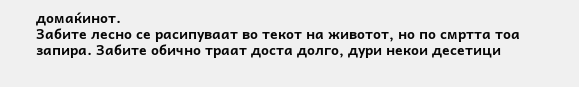домаќинот.
Забите лесно се расипуваат во текот на животот, но по смртта тоа запира. Забите обично траат доста долго, дури некои десетици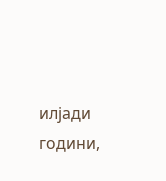илјади години,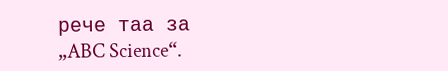рече таа за „ABC Science“.